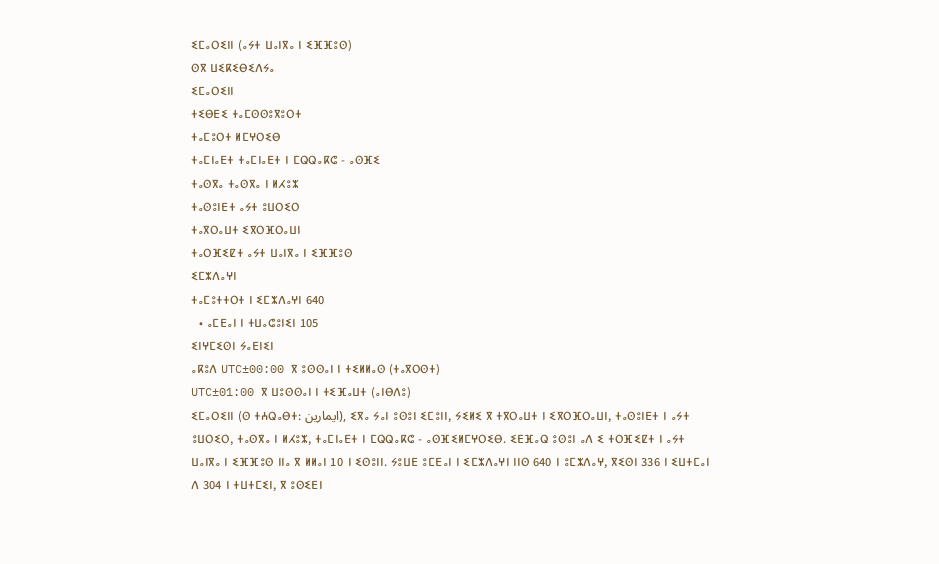ⵉⵎⴰⵔⵉⵏⵏ (ⴰⵢⵜ ⵡⴰⵏⴳⴰ ⵏ ⵉⴼⴼⵓⵙ)
ⵙⴳ ⵡⵉⴽⵉⴱⵉⴷⵢⴰ
ⵉⵎⴰⵔⵉⵏⵏ
ⵜⵉⴱⴹⵉ ⵜⴰⵎⵙⵙⵓⴳⵓⵔⵜ
ⵜⴰⵎⵓⵔⵜ ⵍⵎⵖⵔⵉⴱ
ⵜⴰⵎⵏⴰⴹⵜ ⵜⴰⵎⵏⴰⴹⵜ ⵏ ⵎⵕⵕⴰⴽⵛ - ⴰⵙⴼⵉ
ⵜⴰⵙⴳⴰ ⵜⴰⵙⴳⴰ ⵏ ⵍⵃⵓⵣ
ⵜⴰⵙⵓⵏⴹⵜ ⴰⵢⵜ ⵓⵡⵔⵉⵔ
ⵜⴰⴳⵔⴰⵡⵜ ⵉⴳⵔⴼⵔⴰⵡⵏ
ⵜⴰⵔⴼⵉⵇⵜ ⴰⵢⵜ ⵡⴰⵏⴳⴰ ⵏ ⵉⴼⴼⵓⵙ
ⵉⵎⵣⴷⴰⵖⵏ
ⵜⴰⵎⵓⵜⵜⵔⵜ ⵏ ⵉⵎⵣⴷⴰⵖⵏ 640
  • ⴰⵎⴹⴰⵏ ⵏ ⵜⵡⴰⵛⵓⵏⵉⵏ 105
ⵉⵏⵖⵎⵉⵙⵏ ⵢⴰⴹⵏⵉⵏ
ⴰⴽⵓⴷ UTC±00:00 ⴳ ⵓⵙⵙⴰⵏ ⵏ ⵜⵉⵍⵍⴰⵙ (ⵜⴰⴳⵔⵙⵜ)
UTC±01:00 ⴳ ⵡⵓⵙⵙⴰⵏ ⵏ ⵜⵉⴼⴰⵡⵜ (ⴰⵏⴱⴷⵓ)
ⵉⵎⴰⵔⵉⵏⵏ (ⵙ ⵜⵄⵕⴰⴱⵜ: ايمارين), ⵉⴳⴰ ⵢⴰⵏ ⵓⵙⵓⵏ ⵉⵎⵓⵏⵏ, ⵢⵉⵍⵉ ⴳ ⵜⴳⵔⴰⵡⵜ ⵏ ⵉⴳⵔⴼⵔⴰⵡⵏ, ⵜⴰⵙⵓⵏⴹⵜ ⵏ ⴰⵢⵜ ⵓⵡⵔⵉⵔ, ⵜⴰⵙⴳⴰ ⵏ ⵍⵃⵓⵣ, ⵜⴰⵎⵏⴰⴹⵜ ⵏ ⵎⵕⵕⴰⴽⵛ - ⴰⵙⴼⵉⵍⵎⵖⵔⵉⴱ. ⵉⴹⴼⴰⵕ ⵓⵙⵓⵏ ⴰⴷ ⵉ ⵜⵔⴼⵉⵇⵜ ⵏ ⴰⵢⵜ ⵡⴰⵏⴳⴰ ⵏ ⵉⴼⴼⵓⵙ ⵏⵏⴰ ⴳ ⵍⵍⴰⵏ 10 ⵏ ⵉⵙⵓⵏⵏ. ⵢⵓⵡⴹ ⵓⵎⴹⴰⵏ ⵏ ⵉⵎⵣⴷⴰⵖⵏ ⵏⵏⵙ 640 ⵏ ⵓⵎⵣⴷⴰⵖ, ⴳⵉⵙⵏ 336 ⵏ ⵉⵡⵜⵎⴰⵏ ⴷ 304 ⵏ ⵜⵡⵜⵎⵉⵏ, ⴳ ⵓⵙⵉⴹⵏ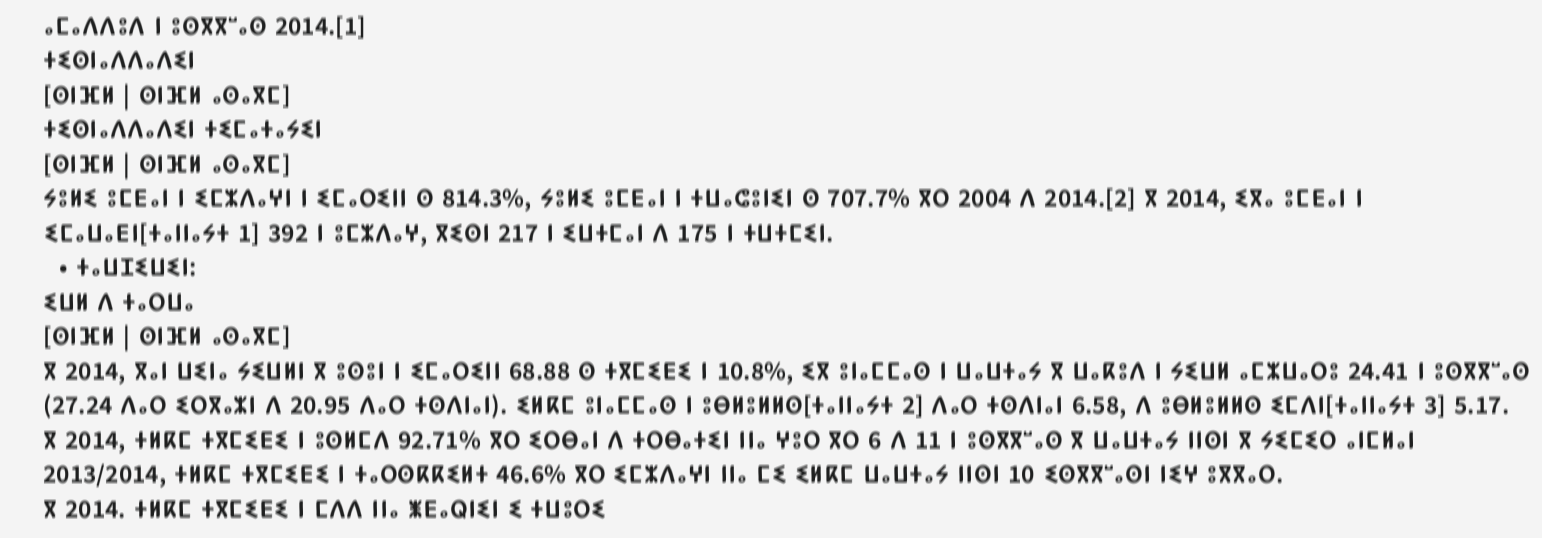ⴰⵎⴰⴷⴷⵓⴷ ⵏ ⵓⵙⴳⴳⵯⴰⵙ 2014.[1]
ⵜⵉⵙⵏⴰⴷⴷⴰⴷⵉⵏ
[ⵙⵏⴼⵍ | ⵙⵏⴼⵍ ⴰⵙⴰⴳⵎ]
ⵜⵉⵙⵏⴰⴷⴷⴰⴷⵉⵏ ⵜⵉⵎⴰⵜⴰⵢⵉⵏ
[ⵙⵏⴼⵍ | ⵙⵏⴼⵍ ⴰⵙⴰⴳⵎ]
ⵢⵓⵍⵉ ⵓⵎⴹⴰⵏ ⵏ ⵉⵎⵣⴷⴰⵖⵏ ⵏ ⵉⵎⴰⵔⵉⵏⵏ ⵙ 814.3%, ⵢⵓⵍⵉ ⵓⵎⴹⴰⵏ ⵏ ⵜⵡⴰⵛⵓⵏⵉⵏ ⵙ 707.7% ⴳⵔ 2004 ⴷ 2014.[2] ⴳ 2014, ⵉⴳⴰ ⵓⵎⴹⴰⵏ ⵏ ⵉⵎⴰⵡⴰⴹⵏ[ⵜⴰⵏⵏⴰⵢⵜ 1] 392 ⵏ ⵓⵎⵣⴷⴰⵖ, ⴳⵉⵙⵏ 217 ⵏ ⵉⵡⵜⵎⴰⵏ ⴷ 175 ⵏ ⵜⵡⵜⵎⵉⵏ.
  • ⵜⴰⵡⵊⵉⵡⵉⵏ:
ⵉⵡⵍ ⴷ ⵜⴰⵔⵡⴰ
[ⵙⵏⴼⵍ | ⵙⵏⴼⵍ ⴰⵙⴰⴳⵎ]
ⴳ 2014, ⴳⴰⵏ ⵡⵉⵏⴰ ⵢⵉⵡⵍⵏ ⴳ ⵓⵙⵓⵏ ⵏ ⵉⵎⴰⵔⵉⵏⵏ 68.88 ⵙ ⵜⴳⵎⵉⴹⵉ ⵏ 10.8%, ⵉⴳ ⵓⵏⴰⵎⵎⴰⵙ ⵏ ⵡⴰⵡⵜⴰⵢ ⴳ ⵡⴰⴽⵓⴷ ⵏ ⵢⵉⵡⵍ ⴰⵎⵣⵡⴰⵔⵓ 24.41 ⵏ ⵓⵙⴳⴳⵯⴰⵙ (27.24 ⴷⴰⵔ ⵉⵔⴳⴰⵣⵏ ⴷ 20.95 ⴷⴰⵔ ⵜⵙⴷⵏⴰⵏ). ⵉⵍⴽⵎ ⵓⵏⴰⵎⵎⴰⵙ ⵏ ⵓⴱⵍⵓⵍⵍⵙ[ⵜⴰⵏⵏⴰⵢⵜ 2] ⴷⴰⵔ ⵜⵙⴷⵏⴰⵏ 6.58, ⴷ ⵓⴱⵍⵓⵍⵍⵙ ⵉⵎⴷⵏ[ⵜⴰⵏⵏⴰⵢⵜ 3] 5.17.
ⴳ 2014, ⵜⵍⴽⵎ ⵜⴳⵎⵉⴹⵉ ⵏ ⵓⵙⵍⵎⴷ 92.71% ⴳⵔ ⵉⵔⴱⴰⵏ ⴷ ⵜⵔⴱⴰⵜⵉⵏ ⵏⵏⴰ ⵖⵓⵔ ⴳⵔ 6 ⴷ 11 ⵏ ⵓⵙⴳⴳⵯⴰⵙ ⴳ ⵡⴰⵡⵜⴰⵢ ⵏⵏⵙⵏ ⴳ ⵢⵉⵎⵉⵔ ⴰⵏⵎⵍⴰⵏ 2013/2014, ⵜⵍⴽⵎ ⵜⴳⵎⵉⴹⵉ ⵏ ⵜⴰⵔⵙⴽⴽⵉⵍⵜ 46.6% ⴳⵔ ⵉⵎⵣⴷⴰⵖⵏ ⵏⵏⴰ ⵎⵉ ⵉⵍⴽⵎ ⵡⴰⵡⵜⴰⵢ ⵏⵏⵙⵏ 10 ⵉⵙⴳⴳⵯⴰⵙⵏ ⵏⵉⵖ ⵓⴳⴳⴰⵔ.
ⴳ 2014. ⵜⵍⴽⵎ ⵜⴳⵎⵉⴹⵉ ⵏ ⵎⴷⴷ ⵏⵏⴰ ⵥⴹⴰⵕⵏⵉⵏ ⵉ ⵜⵡⵓⵔⵉ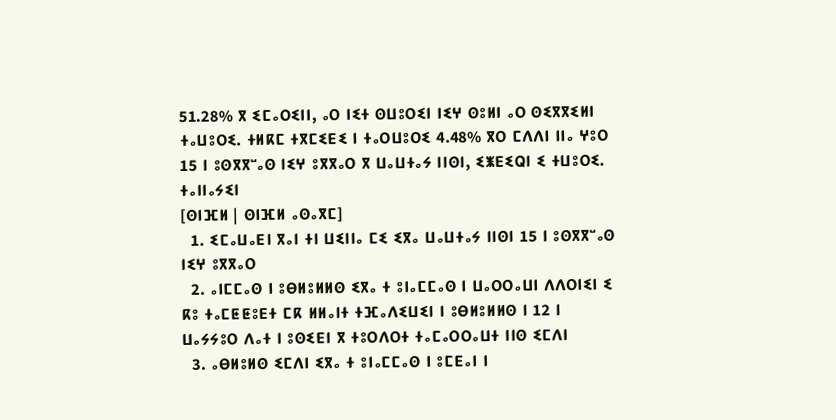51.28% ⴳ ⵉⵎⴰⵔⵉⵏⵏ, ⴰⵔ ⵏⵉⵜ ⵙⵡⵓⵔⵉⵏ ⵏⵉⵖ ⵙⵓⵍⵏ ⴰⵔ ⵙⵉⴳⴳⵉⵍⵏ ⵜⴰⵡⵓⵔⵉ. ⵜⵍⴽⵎ ⵜⴳⵎⵉⴹⵉ ⵏ ⵜⴰⵔⵡⵓⵔⵉ 4.48% ⴳⵔ ⵎⴷⴷⵏ ⵏⵏⴰ ⵖⵓⵔ 15 ⵏ ⵓⵙⴳⴳⵯⴰⵙ ⵏⵉⵖ ⵓⴳⴳⴰⵔ ⴳ ⵡⴰⵡⵜⴰⵢ ⵏⵏⵙⵏ, ⵉⵥⴹⵉⵕⵏ ⵉ ⵜⵡⵓⵔⵉ.
ⵜⴰⵏⵏⴰⵢⵉⵏ
[ⵙⵏⴼⵍ | ⵙⵏⴼⵍ ⴰⵙⴰⴳⵎ]
  1. ⵉⵎⴰⵡⴰⴹⵏ ⴳⴰⵏ ⵜⵏ ⵡⵉⵏⵏⴰ ⵎⵉ ⵉⴳⴰ ⵡⴰⵡⵜⴰⵢ ⵏⵏⵙⵏ 15 ⵏ ⵓⵙⴳⴳⵯⴰⵙ ⵏⵉⵖ ⵓⴳⴳⴰⵔ
  2. ⴰⵏⵎⵎⴰⵙ ⵏ ⵓⴱⵍⵓⵍⵍⵙ ⵉⴳⴰ ⵜ ⵓⵏⴰⵎⵎⴰⵙ ⵏ ⵡⴰⵔⵔⴰⵡⵏ ⴷⴷⵔⵏⵉⵏ ⵉ ⴽⵓ ⵜⴰⵎⵟⵟⵓⴹⵜ ⵎⴽ ⵍⵍⴰⵏⵜ ⵜⴼⴰⴷⵉⵡⵉⵏ ⵏ ⵓⴱⵍⵓⵍⵍⵙ ⵏ 12 ⵏ ⵡⴰⵢⵢⵓⵔ ⴷⴰⵜ ⵏ ⵓⵙⵉⴹⵏ ⴳ ⵜⵓⵔⴷⵔⵜ ⵜⴰⵎⴰⵔⵔⴰⵡⵜ ⵏⵏⵙ ⵉⵎⴷⵏ
  3. ⴰⴱⵍⵓⵍⵙ ⵉⵎⴷⵏ ⵉⴳⴰ ⵜ ⵓⵏⴰⵎⵎⴰⵙ ⵏ ⵓⵎⴹⴰⵏ ⵏ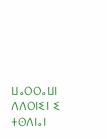ⵡⴰⵔⵔⴰⵡⵏ ⴷⴷⵔⵏⵉⵏ ⵉ ⵜⵙⴷⵏⴰⵏ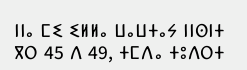ⵏⵏⴰ ⵎⵉ ⵉⵍⵍⴰ ⵡⴰⵡⵜⴰⵢ ⵏⵏⵙⵏⵜ ⴳⵔ 45 ⴷ 49, ⵜⵎⴷⴰ ⵜⵓⴷⵔⵜ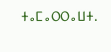ⵜⴰⵎⴰⵔⵔⴰⵡⵜ.